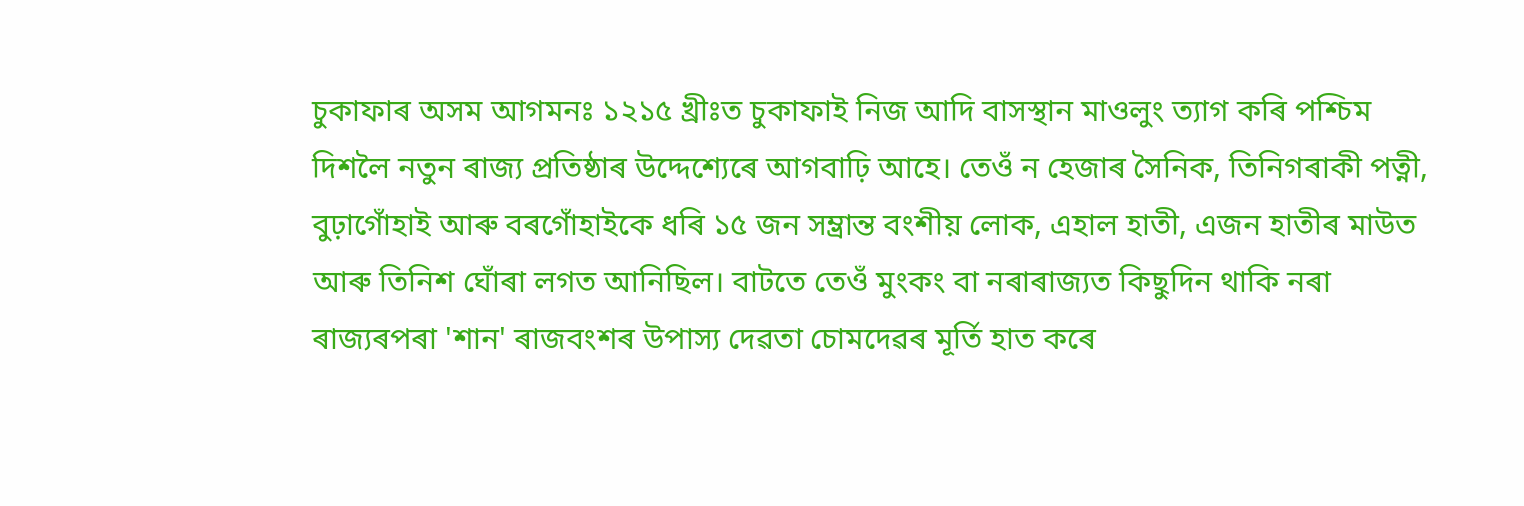চুকাফাৰ অসম আগমনঃ ১২১৫ খ্রীঃত চুকাফাই নিজ আদি বাসস্থান মাওলুং ত্যাগ কৰি পশ্চিম দিশলৈ নতুন ৰাজ্য প্ৰতিষ্ঠাৰ উদ্দেশ্যেৰে আগবাঢ়ি আহে। তেওঁ ন হেজাৰ সৈনিক, তিনিগৰাকী পত্নী, বুঢ়াগোঁহাই আৰু বৰগোঁহাইকে ধৰি ১৫ জন সম্ভ্রান্ত বংশীয় লোক, এহাল হাতী, এজন হাতীৰ মাউত আৰু তিনিশ ঘোঁৰা লগত আনিছিল। বাটতে তেওঁ মুংকং বা নৰাৰাজ্যত কিছুদিন থাকি নৰা ৰাজ্যৰপৰা 'শান' ৰাজবংশৰ উপাস্য দেৱতা চোমদেৱৰ মূৰ্তি হাত কৰে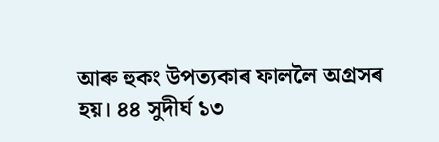আৰু হুকং উপত্যকাৰ ফাললৈ অগ্ৰসৰ হয়। ৪৪ সুদীর্ঘ ১৩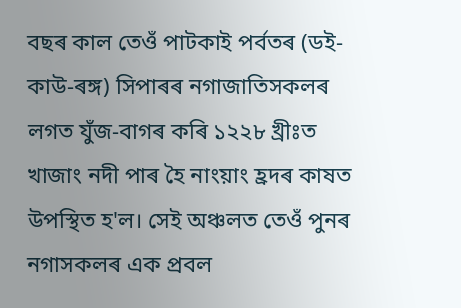বছৰ কাল তেওঁ পাটকাই পৰ্বতৰ (ডই-কাউ-ৰঙ্গ) সিপাৰৰ নগাজাতিসকলৰ লগত যুঁজ-বাগৰ কৰি ১২২৮ খ্ৰীঃত খাজাং নদী পাৰ হৈ নাংয়াং হ্ৰদৰ কাষত উপস্থিত হ'ল। সেই অঞ্চলত তেওঁ পুনৰ নগাসকলৰ এক প্ৰবল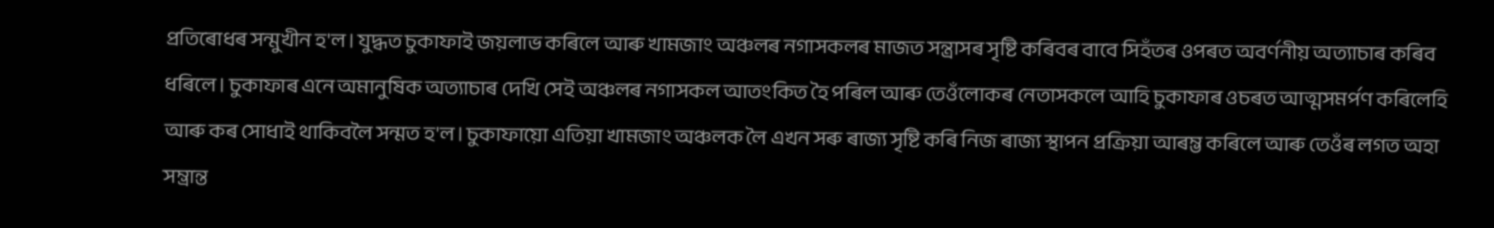প্ৰতিৰোধৰ সন্মুখীন হ'ল। যুদ্ধত চুকাফাই জয়লাভ কৰিলে আৰু খামজাং অঞ্চলৰ নগাসকলৰ মাজত সন্ত্রাসৰ সৃষ্টি কৰিবৰ বাবে সিহঁতৰ ওপৰত অবর্ণনীয় অত্যাচাৰ কৰিব ধৰিলে। চুকাফাৰ এনে অমানুষিক অত্যাচাৰ দেখি সেই অঞ্চলৰ নগাসকল আতংকিত হৈ পৰিল আৰু তেওঁলোকৰ নেতাসকলে আহি চুকাফাৰ ওচৰত আত্মসমর্পণ কৰিলেহি আৰু কৰ সোধাই থাকিবলৈ সন্মত হ'ল। চুকাফায়ো এতিয়া খামজাং অঞ্চলক লৈ এখন সৰু ৰাজ্য সৃষ্টি কৰি নিজ ৰাজ্য স্থাপন প্ৰক্ৰিয়া আৰম্ভ কৰিলে আৰু তেওঁৰ লগত অহা সম্ভ্রান্ত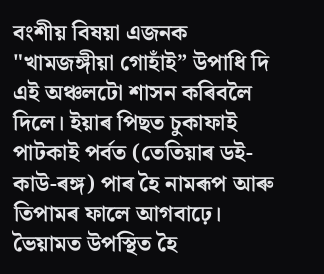বংশীয় বিষয়া এজনক "খামজঙ্গীয়া গোহাঁই” উপাধি দি এই অঞ্চলটো শাসন কৰিবলৈ দিলে। ইয়াৰ পিছত চুকাফাই পাটকাই পর্বত (তেতিয়াৰ ডই-কাউ-ৰঙ্গ) পাৰ হৈ নামৰূপ আৰু তিপামৰ ফালে আগবাঢ়ে। ভৈয়ামত উপস্থিত হৈ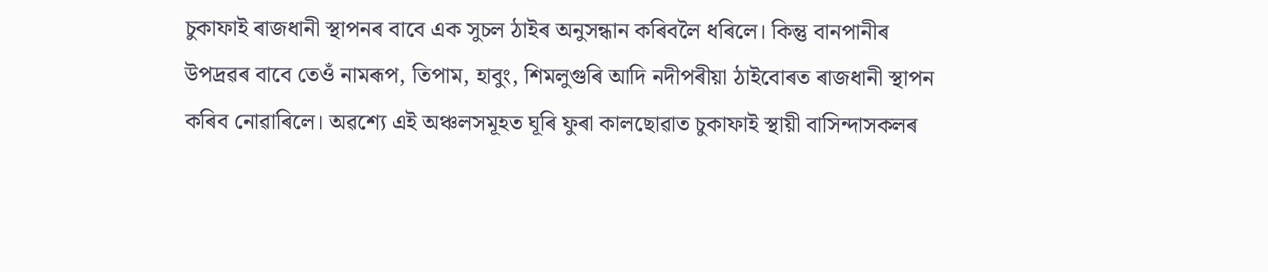চুকাফাই ৰাজধানী স্থাপনৰ বাবে এক সুচল ঠাইৰ অনুসন্ধান কৰিবলৈ ধৰিলে। কিন্তু বানপানীৰ উপদ্ৰৱৰ বাবে তেওঁ নামৰূপ, তিপাম, হাবুং, শিমলুগুৰি আদি নদীপৰীয়া ঠাইবোৰত ৰাজধানী স্থাপন কৰিব নোৱাৰিলে। অৱশ্যে এই অঞ্চলসমূহত ঘূৰি ফুৰা কালছোৱাত চুকাফাই স্থায়ী বাসিন্দাসকলৰ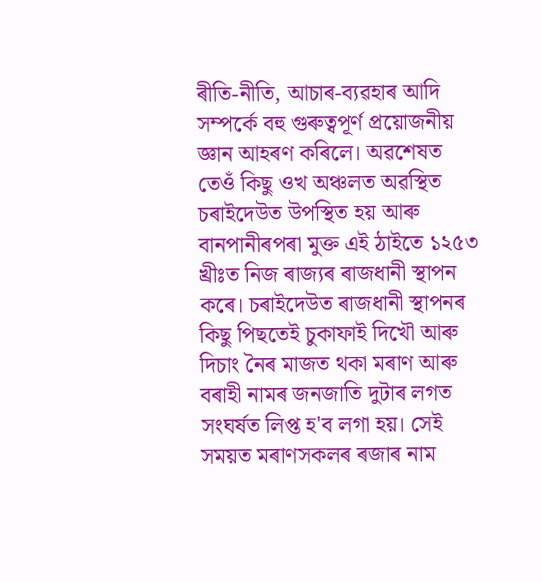ৰীতি-নীতি, আচাৰ-ব্যৱহাৰ আদি সম্পর্কে বহু গুৰুত্বপূৰ্ণ প্রয়োজনীয় জ্ঞান আহৰণ কৰিলে। অৱশেষত তেওঁ কিছু ওখ অঞ্চলত অৱস্থিত চৰাইদেউত উপস্থিত হয় আৰু বানপানীৰপৰা মুক্ত এই ঠাইতে ১২৫৩ খ্রীঃত নিজ ৰাজ্যৰ ৰাজধানী স্থাপন কৰে। চৰাইদেউত ৰাজধানী স্থাপনৰ কিছু পিছতেই চুকাফাই দিখৌ আৰু দিচাং নৈৰ মাজত থকা মৰাণ আৰু বৰাহী নামৰ জনজাতি দুটাৰ লগত সংঘর্ষত লিপ্ত হ'ব লগা হয়। সেই সময়ত মৰাণসকলৰ ৰজাৰ নাম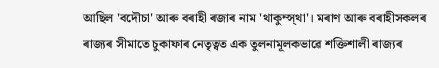আছিল 'বদৌচা' আৰু বৰাহী ৰজাৰ নাম 'থাকুম্স্থা'। মৰাণ আৰু বৰাহীসকলৰ ৰাজ্যৰ সীমাতে চুকাফাৰ নেতৃত্বত এক তুলনামূলকভাৱে শক্তিশালী ৰাজ্যৰ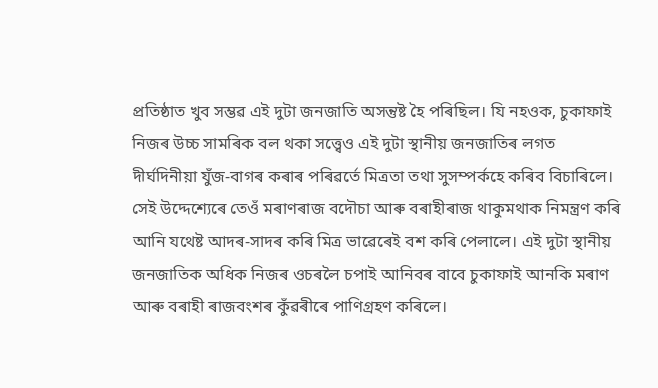প্ৰতিষ্ঠাত খুব সম্ভৱ এই দুটা জনজাতি অসন্তুষ্ট হৈ পৰিছিল। যি নহওক, চুকাফাই নিজৰ উচ্চ সামৰিক বল থকা সত্ত্বেও এই দুটা স্থানীয় জনজাতিৰ লগত দীর্ঘদিনীয়া যুঁজ-বাগৰ কৰাৰ পৰিৱৰ্তে মিত্ৰতা তথা সুসম্পৰ্কহে কৰিব বিচাৰিলে। সেই উদ্দেশ্যেৰে তেওঁ মৰাণৰাজ বদৌচা আৰু বৰাহীৰাজ থাকুমথাক নিমন্ত্ৰণ কৰি আনি যথেষ্ট আদৰ-সাদৰ কৰি মিত্ৰ ভাৱেৰেই বশ কৰি পেলালে। এই দুটা স্থানীয় জনজাতিক অধিক নিজৰ ওচৰলৈ চপাই আনিবৰ বাবে চুকাফাই আনকি মৰাণ আৰু বৰাহী ৰাজবংশৰ কুঁৱৰীৰে পাণিগ্ৰহণ কৰিলে।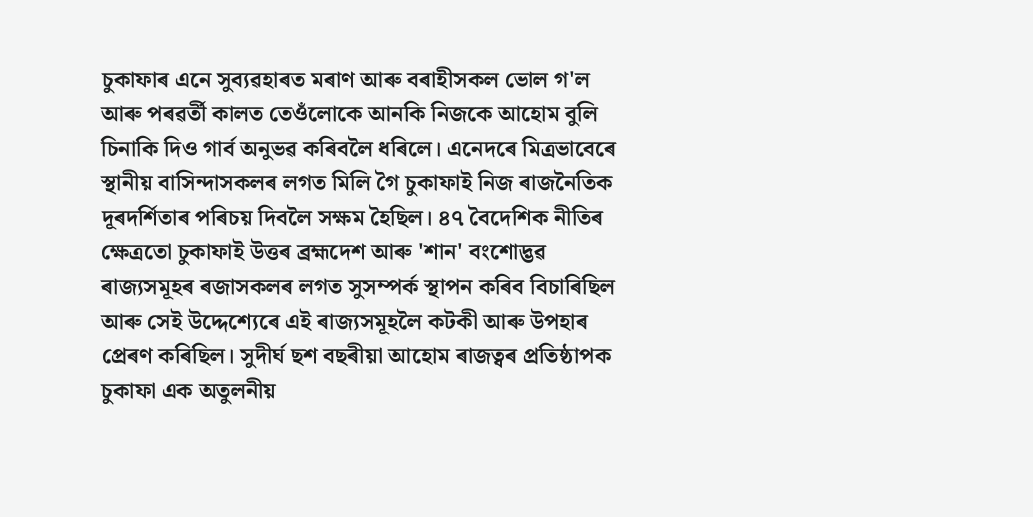চুকাফাৰ এনে সুব্যৱহাৰত মৰাণ আৰু বৰাহীসকল ভোল গ'ল আৰু পৰৱৰ্তী কালত তেওঁলোকে আনকি নিজকে আহোম বুলি চিনাকি দিও গার্ব অনুভৱ কৰিবলৈ ধৰিলে। এনেদৰে মিত্ৰভাবেৰে স্থানীয় বাসিন্দাসকলৰ লগত মিলি গৈ চুকাফাই নিজ ৰাজনৈতিক দূৰদৰ্শিতাৰ পৰিচয় দিবলৈ সক্ষম হৈছিল। ৪৭ বৈদেশিক নীতিৰ ক্ষেত্ৰতো চুকাফাই উত্তৰ ব্ৰহ্মদেশ আৰু 'শান' বংশোদ্ভৱ ৰাজ্যসমূহৰ ৰজাসকলৰ লগত সুসম্পর্ক স্থাপন কৰিব বিচাৰিছিল আৰু সেই উদ্দেশ্যেৰে এই ৰাজ্যসমূহলৈ কটকী আৰু উপহাৰ প্ৰেৰণ কৰিছিল। সুদীর্ঘ ছশ বছৰীয়া আহোম ৰাজত্বৰ প্ৰতিষ্ঠাপক চুকাফা এক অতুলনীয়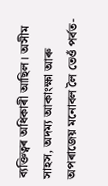ব্যক্তিত্বৰ অধিকাৰী আছিল। অসীম সাহস, অদম্য আকাংক্ষা আৰু অপৰাজেয় মনোবল লৈ তেওঁ পর্বত-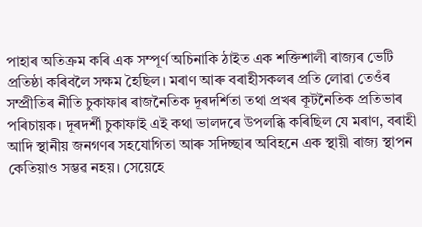পাহাৰ অতিক্রম কৰি এক সম্পূর্ণ অচিনাকি ঠাইত এক শক্তিশালী ৰাজ্যৰ ভেটি প্রতিষ্ঠা কৰিবলৈ সক্ষম হৈছিল। মৰাণ আৰু বৰাহীসকলৰ প্ৰতি লোৱা তেওঁৰ সম্প্ৰীতিৰ নীতি চুকাফাৰ ৰাজনৈতিক দূৰদৰ্শিতা তথা প্ৰখৰ কূটনৈতিক প্রতিভাৰ পৰিচায়ক। দূৰদৰ্শী চুকাফাই এই কথা ভালদৰে উপলব্ধি কৰিছিল যে মৰাণ, বৰাহী আদি স্থানীয় জনগণৰ সহযোগিতা আৰু সদিচ্ছাৰ অবিহনে এক স্থায়ী ৰাজ্য স্থাপন কেতিয়াও সম্ভৱ নহয়। সেয়েহে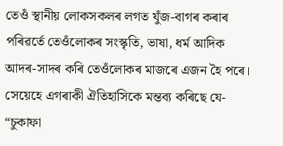তেওঁ স্থানীয় লোকসকলৰ লগত যুঁজ-বাগৰ কৰাৰ পৰিৱৰ্তে তেওঁলোকৰ সংস্কৃতি, ভাষা, ধৰ্ম আদিক আদৰ-সাদৰ কৰি তেওঁলোকৰ মাজৰে এজন হৈ পৰে। সেয়েহে এগৰাকী ঐতিহাসিকে মন্তব্য কৰিছে যে- “চুকাফা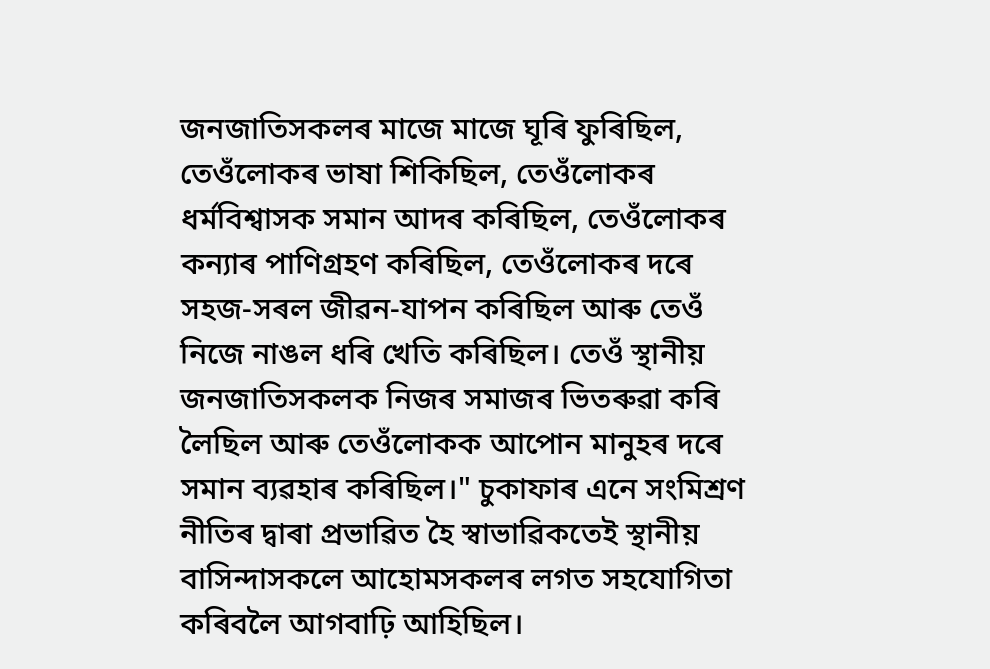জনজাতিসকলৰ মাজে মাজে ঘূৰি ফুৰিছিল, তেওঁলোকৰ ভাষা শিকিছিল, তেওঁলোকৰ ধৰ্মবিশ্বাসক সমান আদৰ কৰিছিল, তেওঁলোকৰ কন্যাৰ পাণিগ্রহণ কৰিছিল, তেওঁলোকৰ দৰে সহজ-সৰল জীৱন-যাপন কৰিছিল আৰু তেওঁ নিজে নাঙল ধৰি খেতি কৰিছিল। তেওঁ স্থানীয় জনজাতিসকলক নিজৰ সমাজৰ ভিতৰুৱা কৰি লৈছিল আৰু তেওঁলোকক আপোন মানুহৰ দৰে সমান ব্যৱহাৰ কৰিছিল।" চুকাফাৰ এনে সংমিশ্রণ নীতিৰ দ্বাৰা প্ৰভাৱিত হৈ স্বাভাৱিকতেই স্থানীয় বাসিন্দাসকলে আহোমসকলৰ লগত সহযোগিতা কৰিবলৈ আগবাঢ়ি আহিছিল।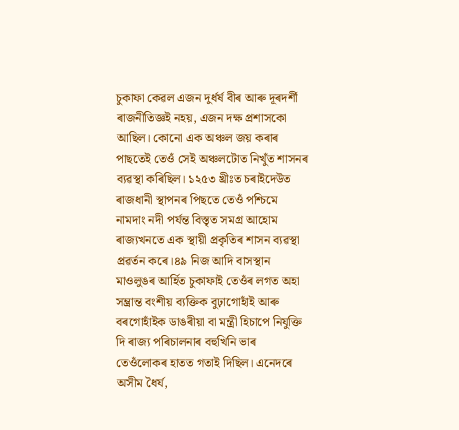চুকাফা কেৱল এজন দুর্ধর্ষ বীৰ আৰু দূৰদৰ্শী ৰাজনীতিজ্ঞই নহয়, এজন দক্ষ প্রশাসকো আছিল। কোনো এক অঞ্চল জয় কৰাৰ পাছতেই তেওঁ সেই অঞ্চলটোত নিখুঁত শাসনৰ ব্যৱস্থা কৰিছিল। ১২৫৩ খ্ৰীঃত চৰাইদেউত ৰাজধানী স্থাপনৰ পিছতে তেওঁ পশ্চিমে নামদাং নদী পর্যন্ত বিস্তৃত সমগ্ৰ আহোম ৰাজ্যখনতে এক স্থায়ী প্ৰকৃতিৰ শাসন ব্যৱস্থা প্ৰৱৰ্তন কৰে।৪৯ নিজ আদি বাসস্থান মাওলুঙৰ আৰ্হিত চুকাফাই তেওঁৰ লগত অহা সম্ভ্রান্ত বংশীয় ব্যক্তিক বুঢ়াগোহাঁই আৰু বৰগোহাঁইক ডাঙৰীয়া বা মন্ত্ৰী হিচাপে নিযুক্তি দি ৰাজ্য পৰিচালনাৰ বহুখিনি ভাৰ তেওঁলোকৰ হাতত গতাই দিছিল। এনেদৰে অসীম ধৈর্য,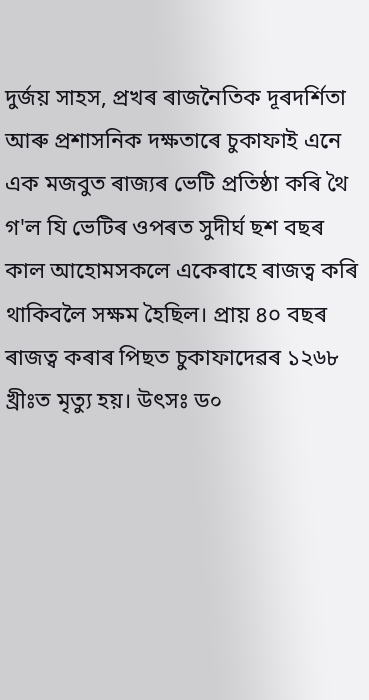দুর্জয় সাহস, প্ৰখৰ ৰাজনৈতিক দূৰদৰ্শিতা আৰু প্ৰশাসনিক দক্ষতাৰে চুকাফাই এনে এক মজবুত ৰাজ্যৰ ভেটি প্রতিষ্ঠা কৰি থৈ গ'ল যি ভেটিৰ ওপৰত সুদীর্ঘ ছশ বছৰ কাল আহোমসকলে একেৰাহে ৰাজত্ব কৰি থাকিবলৈ সক্ষম হৈছিল। প্ৰায় ৪০ বছৰ ৰাজত্ব কৰাৰ পিছত চুকাফাদেৱৰ ১২৬৮ খ্রীঃত মৃত্যু হয়। উৎসঃ ড०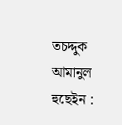তচদ্দুক আমানুল হুছেইন :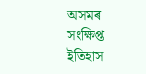অসমৰ সংক্ষিপ্ত ইতিহাস